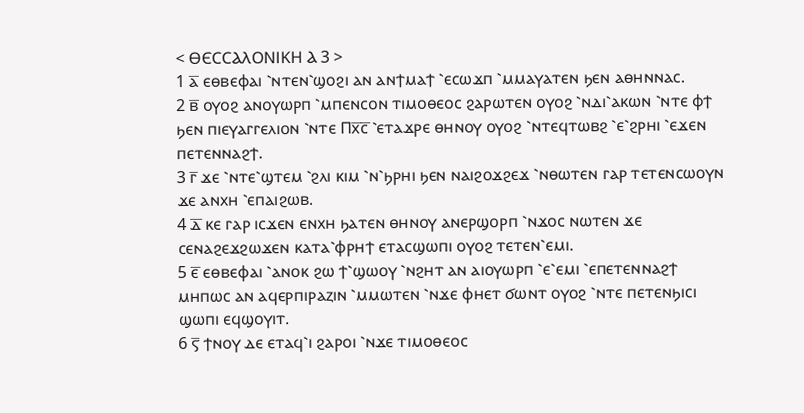< ⲐⲈⲤⲤⲀⲖⲞⲚⲒⲔⲎ Ⲁ 3 >
1 ⲁ̅ ⲉⲑⲃⲉⲫⲁⲓ ⳿ⲛⲧⲉⲛ⳿ϣⲟϩⲓ ⲁⲛ ⲁⲛϯⲙⲁϯ ⳿ⲉⲥⲱϫⲡ ⳿ⲙⲙⲁⲩⲁⲧⲉⲛ ϧⲉⲛ ⲁⲑⲏⲛⲛⲁⲥ.
2 ⲃ̅ ⲟⲩⲟϩ ⲁⲛⲟⲩⲱⲣⲡ ⳿ⲙⲡⲉⲛⲥⲟⲛ ⲧⲓⲙⲟⲑⲉⲟⲥ ϩⲁⲣⲱⲧⲉⲛ ⲟⲩⲟϩ ⳿ⲛⲇⲓ⳿ⲁⲕⲱⲛ ⳿ⲛⲧⲉ ⲫϯ ϧⲉⲛ ⲡⲓⲉⲩⲁⲅⲅⲉⲗⲓⲟⲛ ⳿ⲛⲧⲉ Ⲡⲭ̅ⲥ̅ ⳿ⲉⲧⲁϫⲣⲉ ⲑⲏⲛⲟⲩ ⲟⲩⲟϩ ⳿ⲛⲧⲉϥⲧⲱⲃϩ ⳿ⲉ⳿ϩⲣⲏⲓ ⳿ⲉϫⲉⲛ ⲡⲉⲧⲉⲛⲛⲁϩϯ.
3 ⲅ̅ ϫⲉ ⳿ⲛⲧⲉ⳿ϣⲧⲉⲙ ⳿ϩⲗⲓ ⲕⲓⲙ ⳿ⲛ⳿ϧⲣⲏⲓ ϧⲉⲛ ⲛⲁⲓϩⲟϫϩⲉϫ ⳿ⲛⲑⲱⲧⲉⲛ ⲅⲁⲣ ⲧⲉⲧⲉⲛⲥⲱⲟⲩⲛ ϫⲉ ⲁⲛⲭⲏ ⳿ⲉⲡⲁⲓϩⲱⲃ.
4 ⲇ̅ ⲕⲉ ⲅⲁⲣ ⲓⲥϫⲉⲛ ⲉⲛⲭⲏ ϧⲁⲧⲉⲛ ⲑⲏⲛⲟⲩ ⲁⲛⲉⲣϣⲟⲣⲡ ⳿ⲛϫⲟⲥ ⲛⲱⲧⲉⲛ ϫⲉ ⲥⲉⲛⲁϩⲉϫϩⲱϫⲉⲛ ⲕⲁⲧⲁ⳿ⲫⲣⲏϯ ⲉⲧⲁⲥϣⲱⲡⲓ ⲟⲩⲟϩ ⲧⲉⲧⲉⲛ⳿ⲉⲙⲓ.
5 ⲉ̅ ⲉⲑⲃⲉⲫⲁⲓ ⳿ⲁⲛⲟⲕ ϩⲱ ϯ⳿ϣⲱⲟⲩ ⳿ⲛϩⲏⲧ ⲁⲛ ⲁⲓⲟⲩⲱⲣⲡ ⳿ⲉ⳿ⲉⲙⲓ ⳿ⲉⲡⲉⲧⲉⲛⲛⲁϩϯ ⲙⲏⲡⲱⲥ ⲁⲛ ⲁϥⲉⲣⲡⲓⲣⲁⲍⲓⲛ ⳿ⲙⲙⲱⲧⲉⲛ ⳿ⲛϫⲉ ⲫⲏⲉⲧ ϭⲱⲛⲧ ⲟⲩⲟϩ ⳿ⲛⲧⲉ ⲡⲉⲧⲉⲛϧⲓⲥⲓ ϣⲱⲡⲓ ⲉϥϣⲟⲩⲓⲧ.
6 ⲋ̅ ϯⲛⲟⲩ ⲇⲉ ⲉⲧⲁϥ⳿ⲓ ϩⲁⲣⲟⲓ ⳿ⲛϫⲉ ⲧⲓⲙⲟⲑⲉⲟⲥ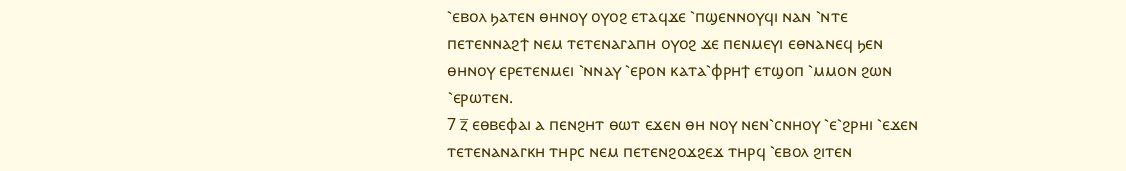⳿ⲉⲃⲟⲗ ϧⲁⲧⲉⲛ ⲑⲏⲛⲟⲩ ⲟⲩⲟϩ ⲉⲧⲁϥϫⲉ ⳿ⲡϣⲉⲛⲛⲟⲩϥⲓ ⲛⲁⲛ ⳿ⲛⲧⲉ ⲡⲉⲧⲉⲛⲛⲁϩϯ ⲛⲉⲙ ⲧⲉⲧⲉⲛⲁⲅⲁⲡⲏ ⲟⲩⲟϩ ϫⲉ ⲡⲉⲛⲙⲉⲩⲓ ⲉⲑⲛⲁⲛⲉϥ ϧⲉⲛ ⲑⲏⲛⲟⲩ ⲉⲣⲉⲧⲉⲛⲙⲉⲓ ⳿ⲛⲛⲁⲩ ⳿ⲉⲣⲟⲛ ⲕⲁⲧⲁ⳿ⲫⲣⲏϯ ⲉⲧϣⲟⲡ ⳿ⲙⲙⲟⲛ ϩⲱⲛ ⳿ⲉⲣⲱⲧⲉⲛ.
7 ⲍ̅ ⲉⲑⲃⲉⲫⲁⲓ ⲁ ⲡⲉⲛϩⲏⲧ ⲑⲱⲧ ⲉϫⲉⲛ ⲑⲏ ⲛⲟⲩ ⲛⲉⲛ⳿ⲥⲛⲏⲟⲩ ⳿ⲉ⳿ϩⲣⲏⲓ ⳿ⲉϫⲉⲛ ⲧⲉⲧⲉⲛⲁⲛⲁⲅⲕⲏ ⲧⲏⲣⲥ ⲛⲉⲙ ⲡⲉⲧⲉⲛϩⲟϫϩⲉϫ ⲧⲏⲣϥ ⳿ⲉⲃⲟⲗ ϩⲓⲧⲉⲛ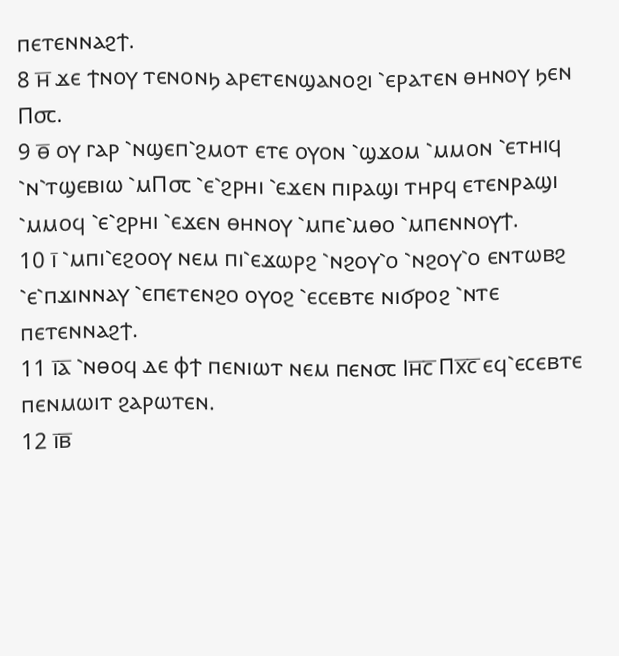ⲡⲉⲧⲉⲛⲛⲁϩϯ.
8 ⲏ̅ ϫⲉ ϯⲛⲟⲩ ⲧⲉⲛⲟⲛϧ ⲁⲣⲉⲧⲉⲛϣⲁⲛⲟϩⲓ ⳿ⲉⲣⲁⲧⲉⲛ ⲑⲏⲛⲟⲩ ϧⲉⲛ Ⲡ⳪.
9 ⲑ̅ ⲟⲩ ⲅⲁⲣ ⳿ⲛϣⲉⲡ⳿ϩⲙⲟⲧ ⲉⲧⲉ ⲟⲩⲟⲛ ⳿ϣϫⲟⲙ ⳿ⲙⲙⲟⲛ ⳿ⲉⲧⲏⲓϥ ⳿ⲛ⳿ⲧϣⲉⲃⲓⲱ ⳿ⲙⲠ⳪ ⳿ⲉ⳿ϩⲣⲏⲓ ⳿ⲉϫⲉⲛ ⲡⲓⲣⲁϣⲓ ⲧⲏⲣϥ ⲉⲧⲉⲛⲣⲁϣⲓ ⳿ⲙⲙⲟϥ ⳿ⲉ⳿ϩⲣⲏⲓ ⳿ⲉϫⲉⲛ ⲑⲏⲛⲟⲩ ⳿ⲙⲡⲉ⳿ⲙⲑⲟ ⳿ⲙⲡⲉⲛⲛⲟⲩϯ.
10 ⲓ̅ ⳿ⲙⲡⲓ⳿ⲉϩⲟⲟⲩ ⲛⲉⲙ ⲡⲓ⳿ⲉϫⲱⲣϩ ⳿ⲛϩⲟⲩ⳿ⲟ ⳿ⲛϩⲟⲩ⳿ⲟ ⲉⲛⲧⲱⲃϩ ⳿ⲉ⳿ⲡϫⲓⲛⲛⲁⲩ ⳿ⲉⲡⲉⲧⲉⲛϩⲟ ⲟⲩⲟϩ ⳿ⲉⲥⲉⲃⲧⲉ ⲛⲓϭⲣⲟϩ ⳿ⲛⲧⲉ ⲡⲉⲧⲉⲛⲛⲁϩϯ.
11 ⲓ̅ⲁ̅ ⳿ⲛⲑⲟϥ ⲇⲉ ⲫϯ ⲡⲉⲛⲓⲱⲧ ⲛⲉⲙ ⲡⲉⲛ⳪ Ⲓⲏ̅ⲥ̅ Ⲡⲭ̅ⲥ̅ ⲉϥ⳿ⲉⲥⲉⲃⲧⲉ ⲡⲉⲛⲙⲱⲓⲧ ϩⲁⲣⲱⲧⲉⲛ.
12 ⲓ̅ⲃ̅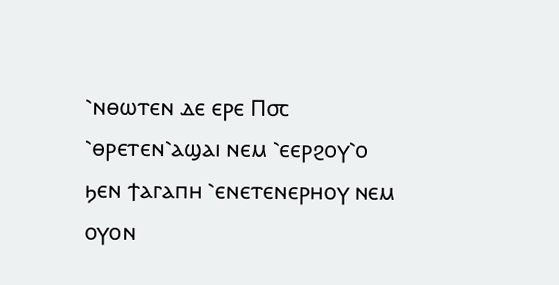⳿ⲛⲑⲱⲧⲉⲛ ⲇⲉ ⲉⲣⲉ Ⲡ⳪ ⳿ⲑⲣⲉⲧⲉⲛ⳿ⲁϣⲁⲓ ⲛⲉⲙ ⳿ⲉⲉⲣϩⲟⲩ⳿ⲟ ϧⲉⲛ ϯⲁⲅⲁⲡⲏ ⳿ⲉⲛⲉⲧⲉⲛⲉⲣⲏⲟⲩ ⲛⲉⲙ ⲟⲩⲟⲛ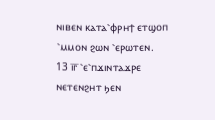ⲛⲓⲃⲉⲛ ⲕⲁⲧⲁ⳿ⲫⲣⲏϯ ⲉⲧϣⲟⲡ ⳿ⲙⲙⲟⲛ ϩⲱⲛ ⳿ⲉⲣⲱⲧⲉⲛ.
13 ⲓ̅ⲅ̅ ⳿ⲉ⳿ⲡϫⲓⲛⲧⲁϫⲣⲉ ⲛⲉⲧⲉⲛϩⲏⲧ ϧⲉⲛ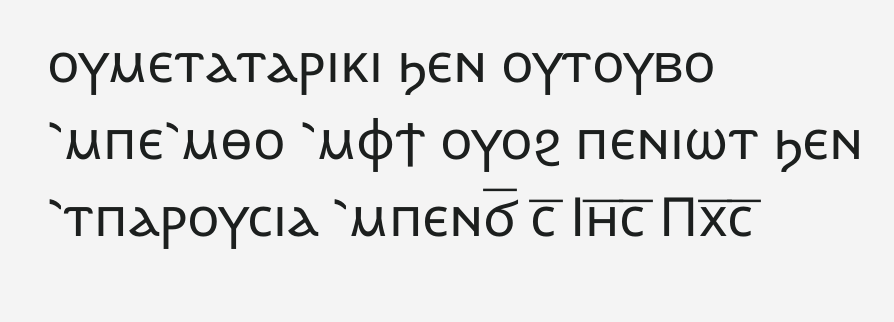ⲟⲩⲙⲉⲧⲁⲧⲁⲣⲓⲕⲓ ϧⲉⲛ ⲟⲩⲧⲟⲩⲃⲟ ⳿ⲙⲡⲉ⳿ⲙⲑⲟ ⳿ⲙⲫϯ ⲟⲩⲟϩ ⲡⲉⲛⲓⲱⲧ ϧⲉⲛ ⳿ⲧⲡⲁⲣⲟⲩⲥⲓⲁ ⳿ⲙⲡⲉⲛϭ̅ ⲥ̅ Ⲓⲏ̅ⲥ̅ Ⲡⲭ̅ⲥ̅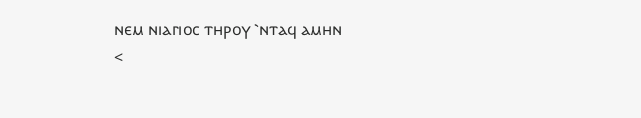ⲛⲉⲙ ⲛⲓⲁⲅⲓⲟⲥ ⲧⲏⲣⲟⲩ ⳿ⲛⲧⲁϥ ⲁⲙⲏⲛ
<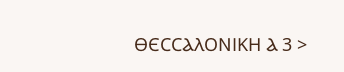ⲐⲈⲤⲤⲀⲖⲞⲚⲒⲔⲎ Ⲁ 3 >